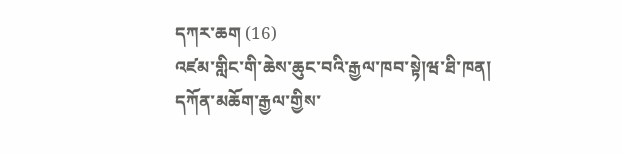དཀར་ཆག (16)
འཛམ་གླིང་གི་ཆེས་ཆུང་བའི་རྒྱལ་ཁབ་སྟེ།ཝ་ཐི་ཁན།
དཀོན་མཆོག་རྒྱལ་གྱིས་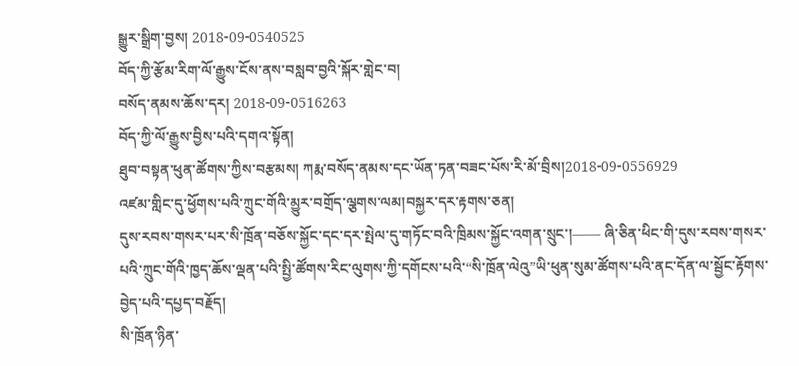སྒྱུར་སྒྲིག་བྱས། 2018-09-0540525
བོད་ཀྱི་རྩོམ་རིག་ལོ་རྒྱུས་ངོས་ནས་བསླབ་བྱའི་སྐོར་གླེང་བ།
བསོད་ནམས་ཆོས་དར། 2018-09-0516263
བོད་ཀྱི་ལོ་རྒྱུས་བྱིས་པའི་དགའ་སྟོན།
ཐུབ་བསྟན་ཕུན་ཚོགས་ཀྱིས་བརྩམས། ཀརྨ་བསོད་ནམས་དང་ཡོན་ཏན་བཟང་པོས་རི་མོ་བྲིས།2018-09-0556929
འཛམ་གླིང་དུ་ཕྱོགས་པའི་ཀྲུང་གོའི་མྱུར་བགྲོད་ལྕགས་ལམ།བསྐྱར་དར་རྟགས་ཅན།
དུས་རབས་གསར་པར་སི་ཁྲོན་བཅོས་སྐྱོང་དང་དར་སྤེལ་དུ་གཏོང་བའི་ཁྲིམས་སྐྱོང་འགན་སྲུང་།—— ཞི་ཅིན་ཕིང་གི་དུས་རབས་གསར་པའི་ཀྲུང་གོའི་ཁྱད་ཆོས་ལྡན་པའི་སྤྱི་ཚོགས་རིང་ལུགས་ཀྱི་དགོངས་པའི་“སི་ཁྲོན་ལེའུ”ཡི་ཕུན་སུམ་ཚོགས་པའི་ནང་དོན་ལ་སྦྱོང་རྟོགས་བྱེད་པའི་དཔྱད་བརྗོད།
སི་ཁྲོན་ཉིན་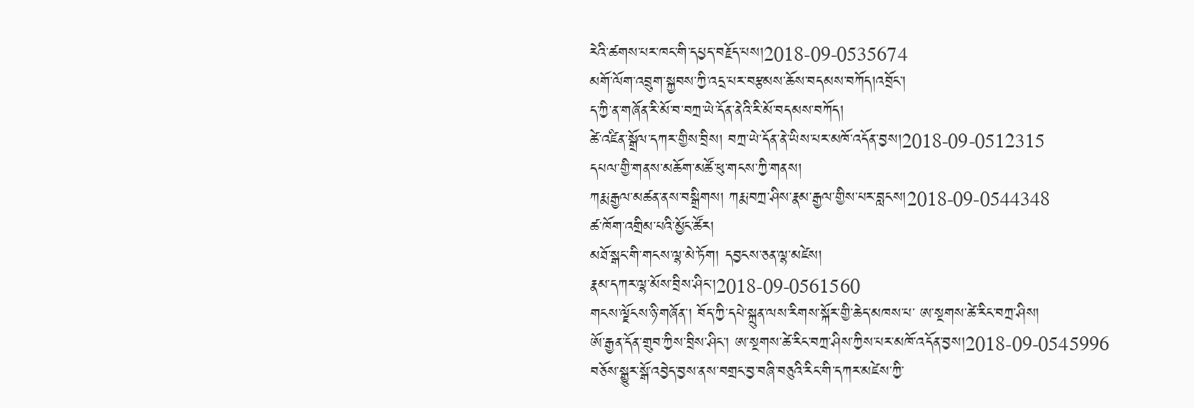རེའི་ཚགས་པར་ཁང་གི་དཔྱད་བརྗོད་པས།2018-09-0535674
མགོ་ལོག་འབྲུག་སྐྱབས་ཀྱི་འདྲ་པར་བརྩམས་ཆོས་བདམས་བཀོད།འབྲོང་།
ད་ཀྱི་ན་གཞོན་རི་མོ་བ་བཀྲ་ཡེ་དོན་ནེའི་རི་མོ་བདམས་བཀོད།
ཚེ་འཛིན་སྒྲོལ་དཀར་གྱིས་བྲིས། བཀྲ་ཡེ་དོན་ནེ་ཡིས་པར་མཁོ་འདོན་བྱས།2018-09-0512315
དཔལ་གྱི་གནས་མཆོག་མཚོ་ཕུ་གངས་ཀྱི་གནས།
ཀརྨ་རྒྱལ་མཚན་ནས་བསྒྲིགས། ཀརྨ་བཀྲ་ཤིས་རྣམ་རྒྱལ་གྱིས་པར་བླངས།2018-09-0544348
ཚ་ཁོག་འགྲིམ་པའི་མྱོང་ཚོར།
མཐོ་སྒང་གི་གངས་ལྷ་མེ་ཏོག། དབྱངས་ཅན་ལྷ་མཛེས།
རྣམ་དཀར་ལྷ་མོས་བྲིས་ཤིང་།2018-09-0561560
གངས་ལྗོངས་ཉི་གཞོན་། བོད་ཀྱི་དཔེ་སྐྲུན་ལས་རིགས་སྐོར་གྱི་ཆེད་མཁས་པ་ ཨ་སྔགས་ཚེ་རིང་བཀྲ་ཤིས།
ཨོ་རྒྱན་དོན་གྲུབ་ཀྱིས་བྲིས་ཤིང་། ཨ་སྔགས་ཚེ་རིང་བཀྲ་ཤིས་ཀྱིས་པར་མཁོ་འདོན་བྱས།2018-09-0545996
བཅོས་སྒྱུར་སྒོ་འབྱེད་བྱས་ནས་བགྲང་བྱ་བཞི་བཅུའི་རིང་གི་དཀར་མཛེས་ཀྱི་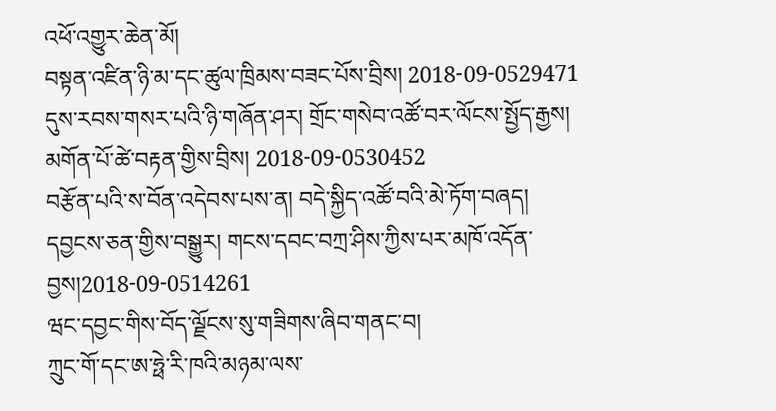འཕོ་འགྱུར་ཆེན་མོ།
བསྟན་འཛིན་ཉི་མ་དང་ཚུལ་ཁྲིམས་བཟང་པོས་བྲིས། 2018-09-0529471
དུས་རབས་གསར་པའི་ཉི་གཞོན་ཤར། གྲོང་གསེབ་འཚོ་བར་ལོངས་སྤྱོད་རྒྱས།
མགོན་པོ་ཚེ་བརྟན་གྱིས་བྲིས། 2018-09-0530452
བརྩོན་པའི་ས་བོན་འདེབས་པས་ན། བདེ་སྐྱིད་འཚོ་བའི་མེ་ཏོག་བཞད།
དབྱངས་ཅན་གྱིས་བསྒྱུར། གངས་དབང་བཀྲ་ཤིས་ཀྱིས་པར་མཁོ་འདོན་བྱས།2018-09-0514261
ཝང་དབྱང་གིས་བོད་ལྗོངས་སུ་གཟིགས་ཞིབ་གནང་བ།
ཀྲུང་གོ་དང་ཨ་ཧྥེ་རི་ཁའི་མཉམ་ལས་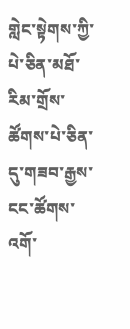གླེང་སྟེགས་ཀྱི་པེ་ཅིན་མཐོ་རིམ་གྲོས་ ཚོགས་པེ་ཅིན་དུ་གཟབ་རྒྱས་ངང་ཚོགས་འགོ་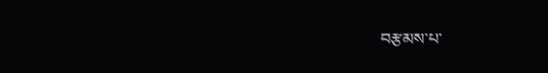བརྩམས་པ་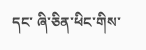དང་ ཞི་ཅིན་ཕིང་གིས་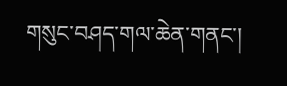གསུང་བཤད་གལ་ཆེན་གནང་།